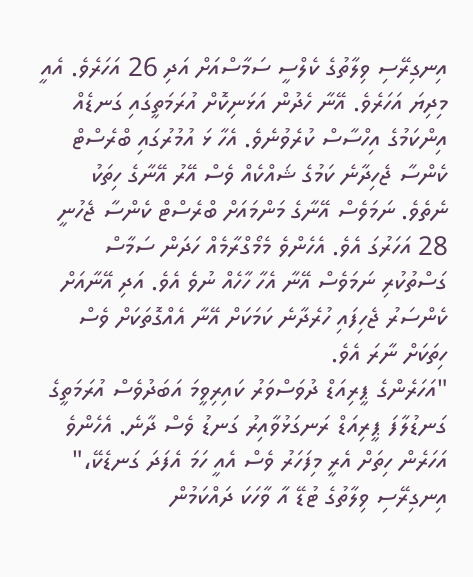އިނގިރޭސި ވިލާތުގެ ކެލްސީ ސަމާސްއަށް އަދި 26 އަހަރެވެ. އެއީ މިދިޔަ އަހަރެވެ. އޭނާ ހެދުން އަޅަނިކޮށް އުރަމަތީގައި ގަނޑެއް އިންކަމުގެ އިހްސާސް ކުރެވުނެވެ. އެހާ ޅަ އުމުރުގައި ބްރެސްޓް ކެންސާ ޖެހިދާނެ ކަމުގެ ޝައްކެއް ވެސް އޭރު އޭނާގެ ހިތަކު ނެތެވެ. ނަމަވެސް އޭނާގެ މަންމައަށް ބްރެސްޓް ކެންސާ ޖެހުނީ 28 އަހަރުގަ އެވެ. އެހެންވެ މެމޯގްރާމެއް ހަދަން ސަމާސް ގަސްތުކުރި ނަމަވެސް އޭނާ އެހާ ހާހެއް ނުވެ އެވެ. އަދި އޭނާއަށް ކެންސަރު ޖެހިފައި ހުރެދާނެ ކަމަކަށް އޭނާ އެއްގޮތަކަށް ވެސް ހިތަކަށް ނާރަ އެވެ.
"އަހަރެންގެ ޕީރިއަޑް ދުވަސްވަރު ކައިރިވީމަ އަބަދުވެސް އުރަމަތީގެ ގަނޑުލާފަ ޕީރިއަޑް ރަނގަޅުވާއިރު ގަނޑު ވެސް ދާނެ. އެހެންވެ އަހަރެން ހިތަށް އެރީ މިފަހަރު ވެސް އެއީ ހަމަ އެފަދަ ގަނޑެކޭ،" އިނގިރޭސި ވިލާތުގެ ޓުޑޭ އާ ވާހަކަ ދައްކަމުން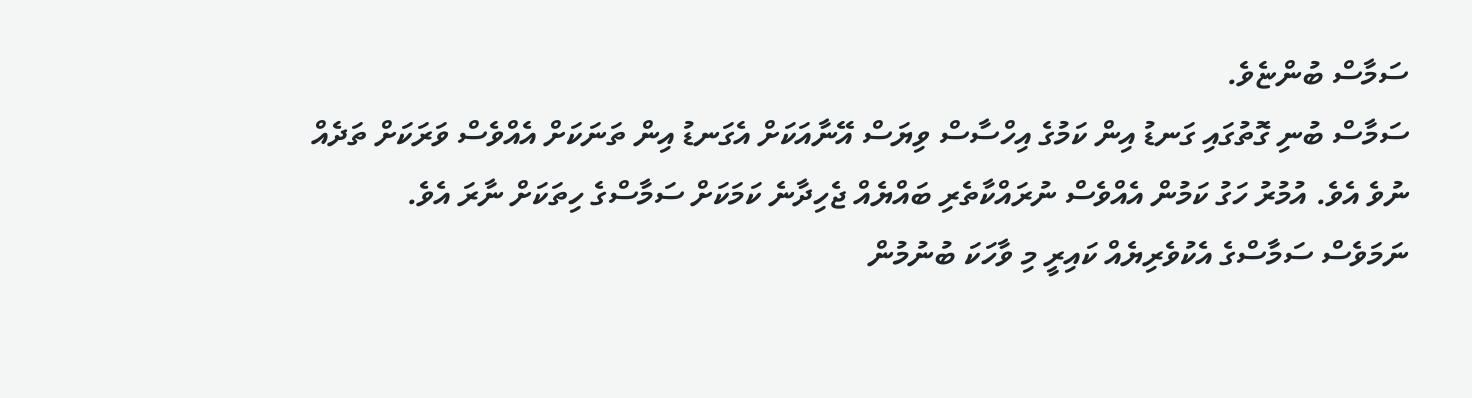ސަމާސް ބުންޏެވެ.
ސަމާސް ބުނި ގޮތުގައި ގަނޑު އިން ކަމުގެ އިހްސާސް ވިޔަސް އޭނާއަކަށް އެގަނޑު އިން ތަނަކަށް އެއްވެސް ވަރަކަށް ތަދެއް ނުވެ އެވެ. އުމުރު ހަގު ކަމުން އެއްވެސް ނުރައްކާތެރި ބައްޔެއް ޖެހިދާނެ ކަމަކަށް ސަމާސްގެ ހިތަކަށް ނާރަ އެވެ.
ނަމަވެސް ސަމާސްގެ އެކުވެރިޔެއް ކައިރީ މި ވާހަކަ ބުނުމުން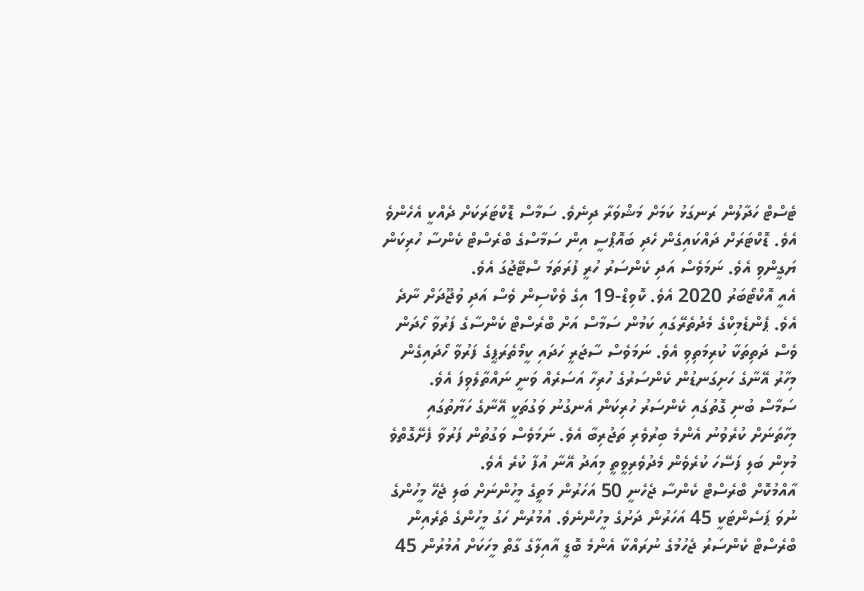ޓެސްޓް ހަދާލުން ރަނގަޅު ކަމަށް މަޝްވަރާ ދިނެވެ. ސަމާސް ޑޮކްޓަރަކަށް ދެއްކީ އެހެންވެ އެވެ. ޑޮކްޓަރަށް ދައްކައިގެން ހެދި ބައޮޕްސީ އިން ސަމާސްގެ ބްރެސްޓް ކެންސާ ހުރިކަން ޔަގީންވި އެވެ. ނަމަވެސް އަދި ކެންސަރު ހުރީ ފުރަތަމަ ސްޓޭޖުގަ އެވެ.
އެއީ އޮކްޓޯބަރު 2020 އެވެ. ކޮވިޑް-19 އިގެ ވެކްސިން ވެސް އަދި ވުޖޫދަށް ނާދެ އެވެ. ޕެންޑެމިކްގެ މެދުތެރޭގައި ކަމުން ސަމާސް އަށް ބްރެސްޓް ކެންސާގެ ފަރުވާ ހޯދަން ވެސް ދަތިތަކާ ކުރިމަތިވި އެވެ. ނަމަވެސް ސާޖަރީ ހަދައި ކީމޯތެރަޕީގެ ފަރުވާ ހޯދައިގެން މިހާރު އޭނާގެ ހަށިގަނޑުން ކެންސަރުގެ ހުރިހާ އަސަރެއް ވަނީ ނައްތާލެވިފަ އެވެ.
ސަމާސް ބުނި ގޮތުގައި ކެންސަރު ހުރިކަން އެނގުނު ވަގުތަކީ އޭނާގެ ހަޔާތުގައި މިހާތަނަށް ކުރެވުނު އެންމެ ބިރުވެރި ތަޖުރިބާ އެވެ. ނަމަވެސް ވަގުތުން ފަރުވާ ފެށޭގޮތްވެ މުޅިން ބަލި ފަސޭހަ ކުރެވެން މެދުވެރިވީތީ މިއަދު އޭނާ އުފާ ކުރެ އެވެ.
އާއްމުކޮށް ބްރެސްޓް ކެންސާ ޖެހެނީ 50 އަހަރުން މަތީގެ މީހުންނަށް ބަލި ޖެހޭ މީހުންގެ ނުވަ ޕަސެންޓަކީ 45 އަހަރުން ދަށުގެ މީހުންނެވެ. އުމުރުން ހަގު މީހުންގެ ތެރެއިން ބްރެސްޓް ކެންސަރު ޖެހުމުގެ ނުރައްކާ އެންމެ ބޮޑީ އާއިލާގެ ގާތް މީހަކަށް އުމުރުން 45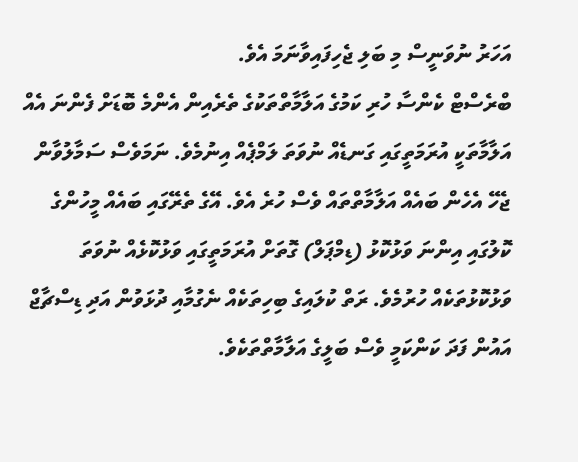އަހަރު ނުވަނީސް މި ބަލި ޖެހިފައިވާނަމަ އެވެ.
ބްރެސްޓް ކެންސާ ހުރި ކަމުގެ އަލާމާތްތަކުގެ ތެރެއިން އެންމެ ބޮޑަށް ފެންނަ އެއް އަލާމާތަކީ އުރަމަތީގައި ގަނޑެއް ނުވަތަ ލަމްޕެއް އިނުމެވެ. ނަމަވެސް ސަމާލުވާން ޖެހޭ އެހެން ބައެއް އަލާމާތްތައް ވެސް ހުރެ އެވެ. އޭގެ ތެރޭގައި ބައެއް މީހުންގެ ކޮލުގައި އިންނަ ވަޅުކޮޅު (ޑިމްޕަލް) ގޮތަށް އުރަމަތީގައި ވަޅުކޮޅެއް ނުވަތަ ވަޅުކޮޅުތަކެއް ހުރުމެވެ. ރަތް ކުލައިގެ ބިހިތަކެއް ނެގުމާއި ދުޅަވުން އަދި ޑިސްޗާޖް އައުން ފަދަ ކަންކަމީ ވެސް ބަލީގެ އަލާމާތްތަކެވެ.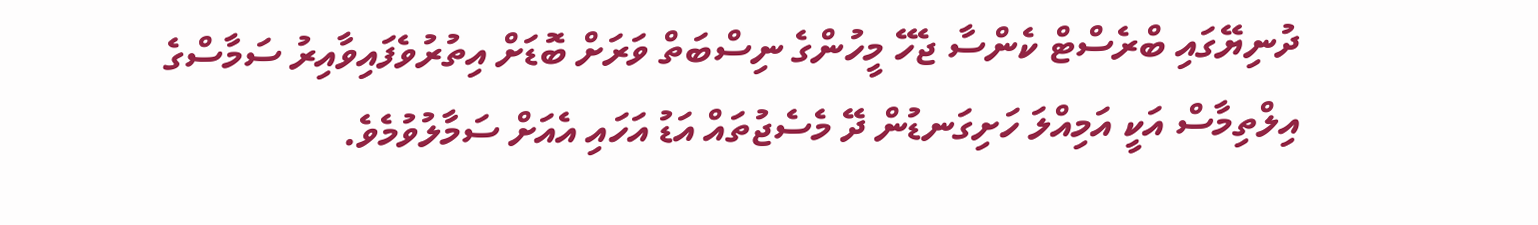ދުނިޔޭގައި ބްރެސްޓް ކެންސާ ޖެހޭ މީހުންގެ ނިސްބަތް ވަރަށް ބޮޑަށް އިތުރުވެފައިވާއިރު ސަމާސްގެ އިލްތިމާސް އަކީ އަމިއްލަ ހަށިގަނޑުން ދޭ މެސެޖުތައް އަޑު އަހައި އެއަށް ސަމާލުވުމެވެ.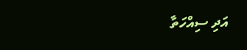އަދި ސިއްހަތާ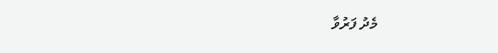މެދު ފަރުވާ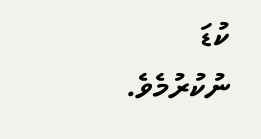ކުޑަ ނުކުރުމެވެ.